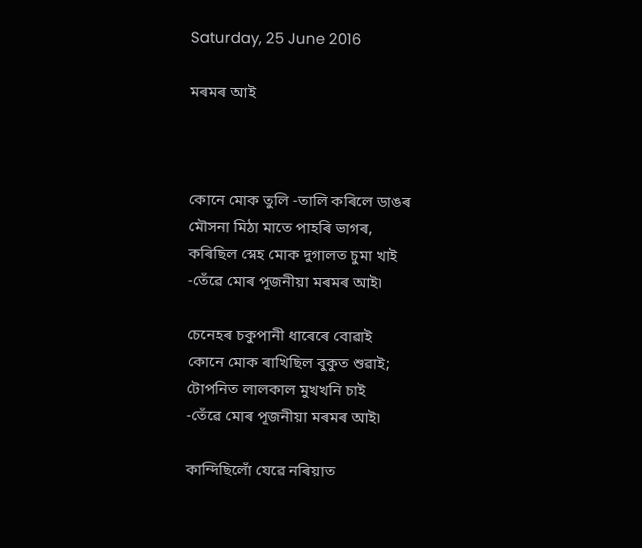Saturday, 25 June 2016

মৰমৰ আই



কোনে মোক তুলি -তালি কৰিলে ডাঙৰ
মৌসনা মিঠা মাতে পাহৰি ভাগৰ,
কৰিছিল স্নেহ মোক দুগালত চুমা খাই
-তেঁৱে মোৰ পূজনীয়া মৰমৰ আই৷

চেনেহৰ চকুপানী ধাৰেৰে বোৱাই
কোনে মোক ৰাখিছিল বুকুত শুৱাই;
টোপনিত লালকাল মুখখনি চাই
-তেঁৱে মোৰ পূজনীয়া মৰমৰ আই৷

কান্দিছিলোঁ যেৱে নৰিয়াত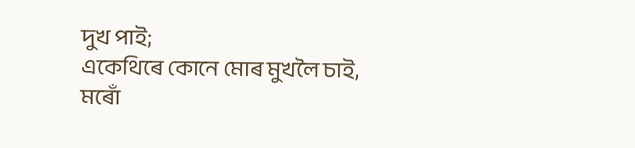দুখ পাই;
একেথিৰে কোনে মোৰ মুখলৈ চাই,
মৰোঁ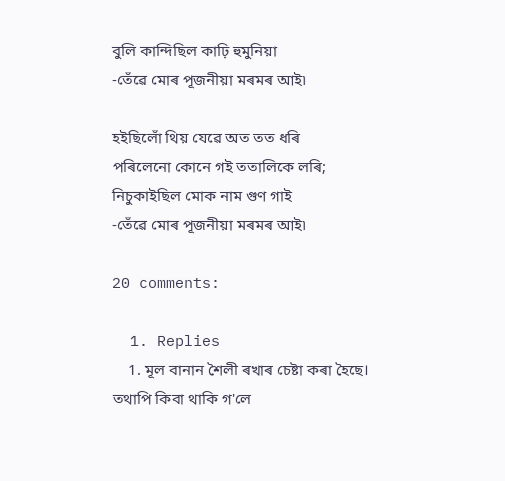বুলি কান্দিছিল কাঢ়ি হুমুনিয়া
-তেঁৱে মোৰ পূজনীয়া মৰমৰ আই৷

হইছিলোঁ থিয় যেৱে অত তত ধৰি
পৰিলেনো কোনে গই ততালিকে লৰি;
নিচুকাইছিল মোক নাম গুণ গাই
-তেঁৱে মোৰ পূজনীয়া মৰমৰ আই৷

20 comments:

  1. Replies
    1. মূল বানান শৈলী ৰখাৰ চেষ্টা কৰা হৈছে। তথাপি কিবা থাকি গ'লে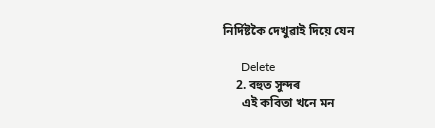নিৰ্দিষ্টকৈ দেখুৱাই দিয়ে যেন

      Delete
    2. বহুত সুন্দৰ
      এই কবিতা খনে মন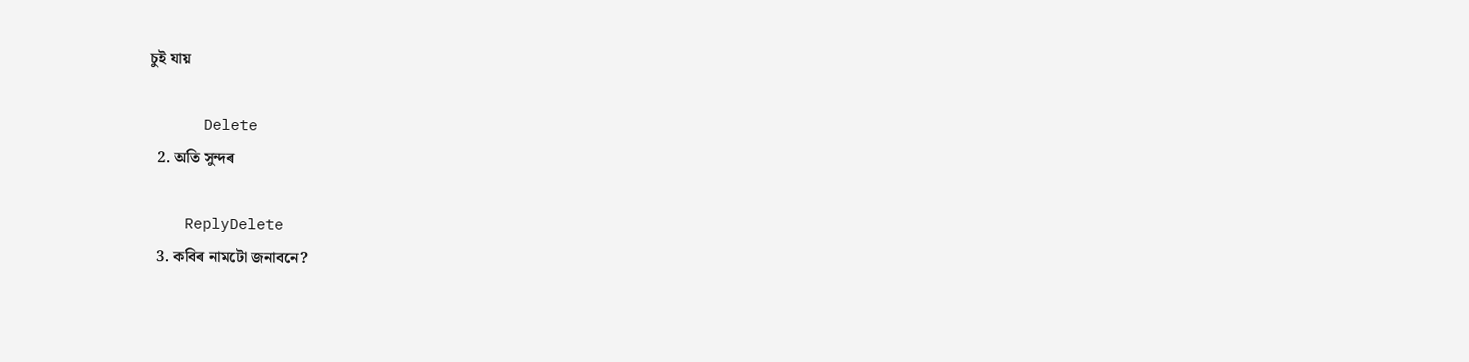চুই যায়

      Delete
  2. অতি সুন্দৰ

    ReplyDelete
  3. কবিৰ নামটো জনাবনে?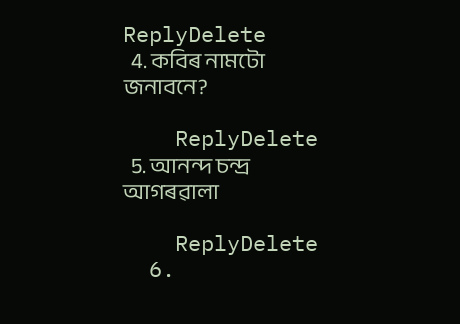ReplyDelete
  4. কবিৰ নামটো জনাবনে?

    ReplyDelete
  5. আনন্দ চন্দ্ৰ আগৰৱালা

    ReplyDelete
  6.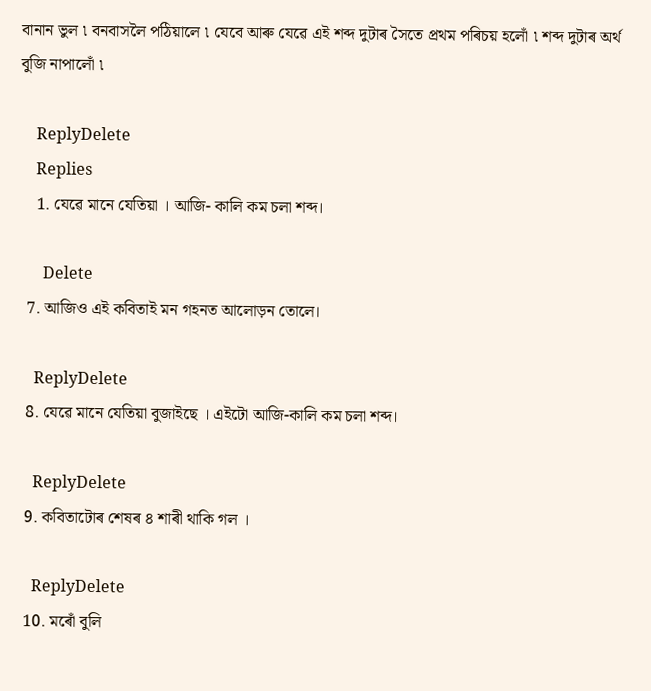বানান ভুল ৷ বনবাসলৈ পঠিয়ালে ৷ যেবে আৰু যেৱে এই শব্দ দুটাৰ সৈতে প্ৰথম পৰিচয় হলোঁ ৷ শব্দ দুটাৰ অৰ্থ বুজি নাপালোঁ ৷

    ReplyDelete
    Replies
    1. যেৱে মানে যেতিয়া । আজি- কালি কম চলা শব্দ।

      Delete
  7. আজিও এই কবিতাই মন গহনত আলোড়ন তোলে।

    ReplyDelete
  8. যেৱে মানে যেতিয়া বুজাইছে । এইটো আজি-কালি কম চলা শব্দ।

    ReplyDelete
  9. কবিতাটোৰ শেষৰ ৪ শাৰী থাকি গল ।

    ReplyDelete
  10. মৰোঁ বুলি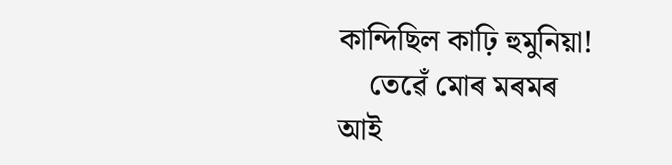কান্দিছিল কাঢ়ি হুমুনিয়া!
    তেৱেঁ মোৰ মৰমৰ আই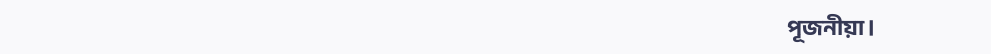পূজনীয়া।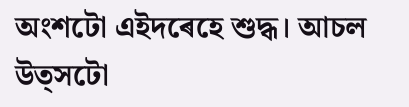অংশটো এইদৰেহে শুদ্ধ। আচল উত্সটো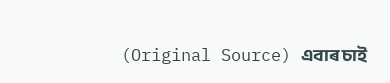(Original Source) এবাৰ চাই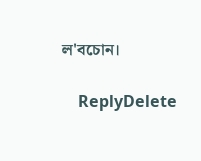ল'বচোন।

    ReplyDelete